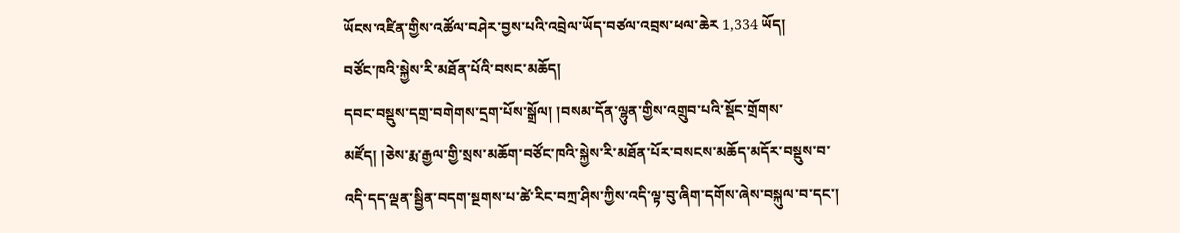ཡོངས་འཛིན་གྱིས་འཚོལ་བཤེར་བྱས་པའི་འབྲེལ་ཡོད་བཙལ་འབྲས་ཕལ་ཆེར 1,334 ཡོད།
བཙོང་ཁའི་སྐྱེས་རི་མཐོན་པོའི་བསང་མཆོད།
དབང་བསྡུས་དགྲ་བགེགས་དྲག་པོས་སྒྲོལ། །བསམ་དོན་ལྷུན་གྱིས་འགྲུབ་པའི་སྡོང་གྲོགས་མཛོད། །ཅེས་རྨ་རྒྱལ་གྱི་སྲས་མཆོག་བཙོང་ཁའི་སྐྱེས་རི་མཐོན་པོར་བསངས་མཆོད་མདོར་བསྡུས་བ་འདི་དད་ལྡན་སྦྱིན་བདག་སྔགས་པ་ཚེ་རིང་བཀྲ་ཤིས་ཀྱིས་འདི་ལྟ་བུ་ཞིག་དགོས་ཞེས་བསྐུལ་བ་དང་།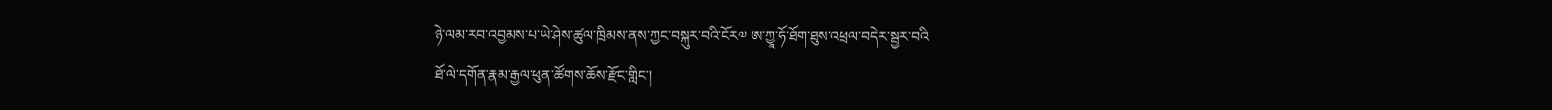ཉེ་ལམ་རབ་འབྱམས་པ་ཡེ་ཤེས་ཚུལ་ཁྲིམས་ནས་ཀྱང་བསྐུར་བའི་ངོར༧ ཨ་ཀྱཱ་ཧོ་ཐོག་ཐུས་འཕྲལ་བདེར་སྦྱར་བའི
ཐོ་ལེ་དགོན་རྣམ་རྒྱལ་ཕུན་ཚོགས་ཆོས་རྫོང་གླིང་།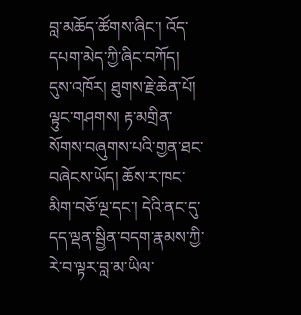བླ་མཆོད་ཚོགས་ཞིང་། འོད་དཔག་མེད་ཀྱི་ཞིང་བཀོད། དུས་འཁོར། ཐུགས་རྗེ་ཆེན་པོ། ལྟུང་གཤགས། རྟ་མགྲིན་སོགས་བཞུགས་པའི་གྱན་ཐང་བཞེངས་ཡོད། ཆོས་ར་ཁང་མིག་བཅོ་ལྔ་དང་། དེའི་ནང་དུ་དད་ལྡན་སྦྱིན་བདག་རྣམས་ཀྱི་རེ་བ་ལྟར་བླ་མ་ཡིལ་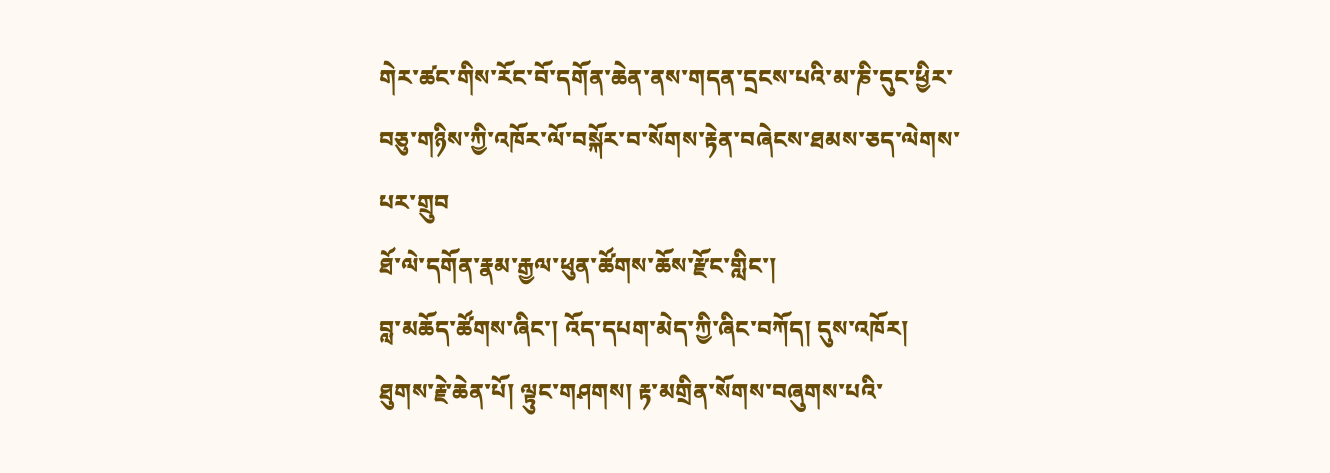གེར་ཚང་གིས་རོང་བོ་དགོན་ཆེན་ནས་གདན་དྲངས་པའི་མ་ཎི་དུང་ཕྱིར་བཅུ་གཉིས་ཀྱི་འཁོར་ལོ་བསྐོར་བ་སོགས་རྟེན་བཞེངས་ཐམས་ཅད་ལེགས་པར་གྲུབ
ཐོ་ལེ་དགོན་རྣམ་རྒྱལ་ཕུན་ཚོགས་ཆོས་རྫོང་གླིང་།
བླ་མཆོད་ཚོགས་ཞིང་། འོད་དཔག་མེད་ཀྱི་ཞིང་བཀོད། དུས་འཁོར། ཐུགས་རྗེ་ཆེན་པོ། ལྟུང་གཤགས། རྟ་མགྲིན་སོགས་བཞུགས་པའི་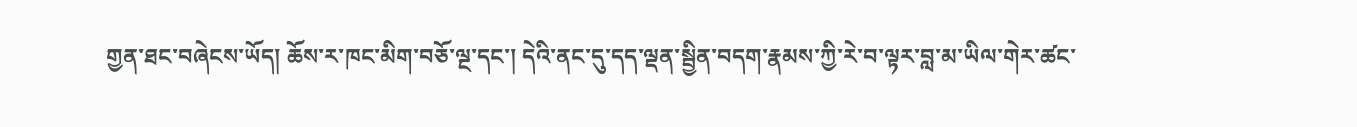གྱན་ཐང་བཞེངས་ཡོད། ཆོས་ར་ཁང་མིག་བཅོ་ལྔ་དང་། དེའི་ནང་དུ་དད་ལྡན་སྦྱིན་བདག་རྣམས་ཀྱི་རེ་བ་ལྟར་བླ་མ་ཡིལ་གེར་ཚང་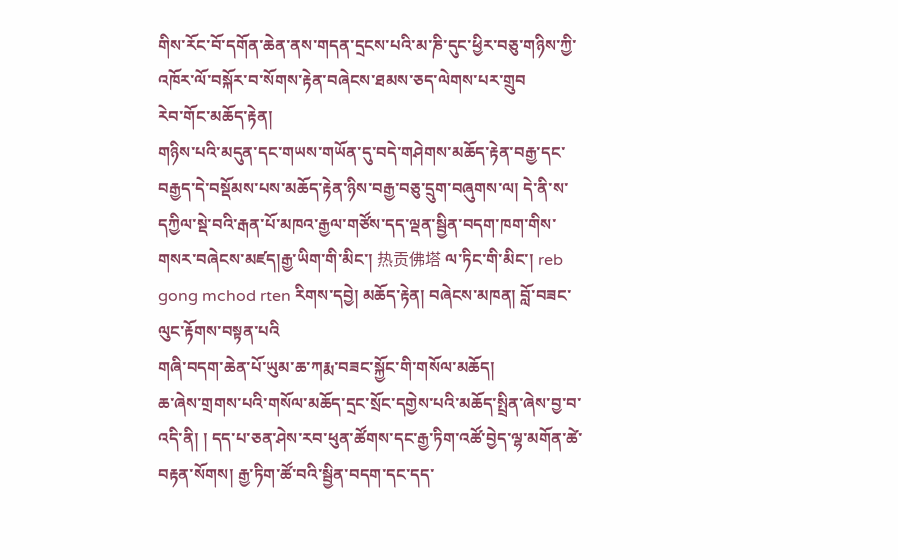གིས་རོང་བོ་དགོན་ཆེན་ནས་གདན་དྲངས་པའི་མ་ཎི་དུང་ཕྱིར་བཅུ་གཉིས་ཀྱི་འཁོར་ལོ་བསྐོར་བ་སོགས་རྟེན་བཞེངས་ཐམས་ཅད་ལེགས་པར་གྲུབ
རེབ་གོང་མཆོད་རྟེན།
གཉིས་པའི་མདུན་དང་གཡས་གཡོན་དུ་བདེ་གཤེགས་མཆོད་རྟེན་བརྒྱ་དང་བརྒྱད་དེ་བསྡོམས་པས་མཆོད་རྟེན་ཉིས་བརྒྱ་བཅུ་དྲུག་བཞུགས་ལ། དེ་ནི་ས་དཀྱིལ་སྡེ་བའི་རྒན་པོ་མཁའ་རྒྱལ་གཙོས་དད་ལྡན་སྦྱིན་བདག་ཁག་གིས་གསར་བཞེངས་མཛད།རྒྱ་ཡིག་གི་མིང་། 热贡佛塔 ལ་ཏིང་གི་མིང་། reb gong mchod rten རིགས་དབྱེ། མཆོད་རྟེན། བཞེངས་མཁན། བློ་བཟང་ལུང་རྟོགས་བསྟན་པའི
གཞི་བདག་ཆེན་པོ་ཡུམ་ཆ་ཀརྨ་བཟང་སྐྱོང་གི་གསོལ་མཆོད།
ཆ་ཞེས་གྲགས་པའི་གསོལ་མཆོད་དྲང་སྲོང་དགྱེས་པའི་མཆོད་སྤྲིན་ཞེས་བྱ་བ་འདི་ནི། ། དད་པ་ཅན་ཤེས་རབ་ཕུན་ཚོགས་དང་རྒྱ་ཏིག་འཚོ་བྱེད་ལྷ་མགོན་ཚེ་བརྟན་སོགས། རྒྱ་ཏིག་ཚོ་བའི་སྦྱིན་བདག་དང་དད་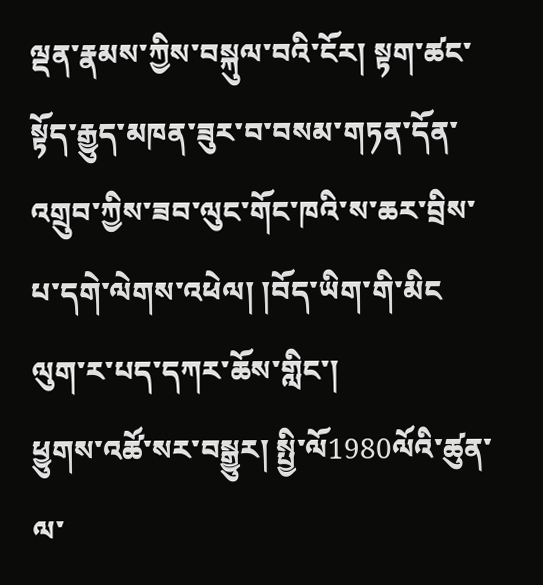ལྡན་རྣམས་ཀྱིས་བསྐུལ་བའི་ངོར། སྟག་ཚང་སྟོད་རྒྱུད་མཁན་ཟུར་བ་བསམ་གཏན་དོན་འགྲུབ་ཀྱིས་ཟབ་ལུང་གོང་ཁའི་ས་ཆར་བྲིས་པ་དགེ་ལེགས་འཕེལ། །བོད་ཡིག་གི་མིང
ལུག་ར་པད་དཀར་ཆོས་གླིང་།
ཕྱུགས་འཚོ་སར་བསྒྱུར། སྤྱི་ལོ1980ལོའི་ཚུན་ལ་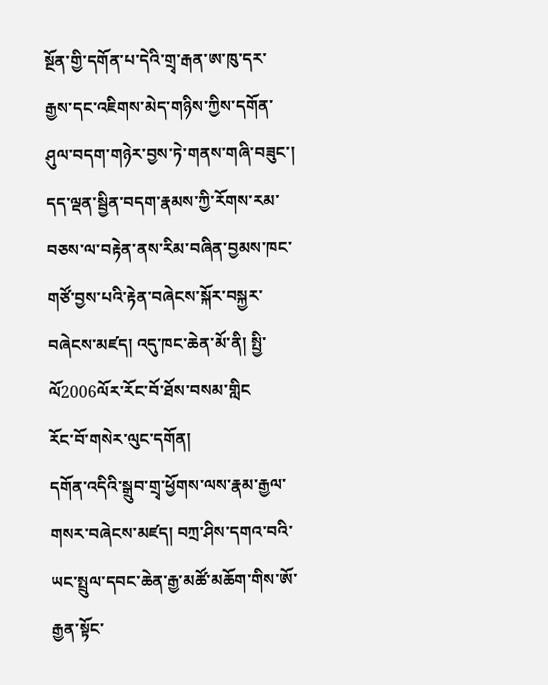སྔོན་གྱི་དགོན་པ་དེའི་གྲྭ་རྒན་ཨ་ཁུ་དར་རྒྱས་དང་འཇིགས་མེད་གཉིས་ཀྱིས་དགོན་ཤུལ་བདག་གཉེར་བྱས་ཏེ་གནས་གཞི་བཟུང་། དད་ལྡན་སྦྱིན་བདག་རྣམས་ཀྱི་རོགས་རམ་བཅས་ལ་བརྟེན་ནས་རིམ་བཞིན་བྱམས་ཁང་གཙོ་བྱས་པའི་རྟེན་བཞེངས་སྐོར་བསྐྱར་བཞེངས་མཛད། འདུ་ཁང་ཆེན་མོ་ནི། སྤྱི་ལོ2006ལོར་རོང་བོ་ཐོས་བསམ་གླིང
རོང་བོ་གསེར་ལུང་དགོན།
དགོན་འདིའི་སྒྲུབ་གྲྭ་ཕྱོགས་ལས་རྣམ་རྒྱལ་གསར་བཞེངས་མཛད། བཀྲ་ཤིས་དགའ་བའི་ཡང་སྤྲུལ་དབང་ཆེན་རྒྱ་མཚོ་མཆོག་གིས་ཨོ་རྒྱན་སྟོང་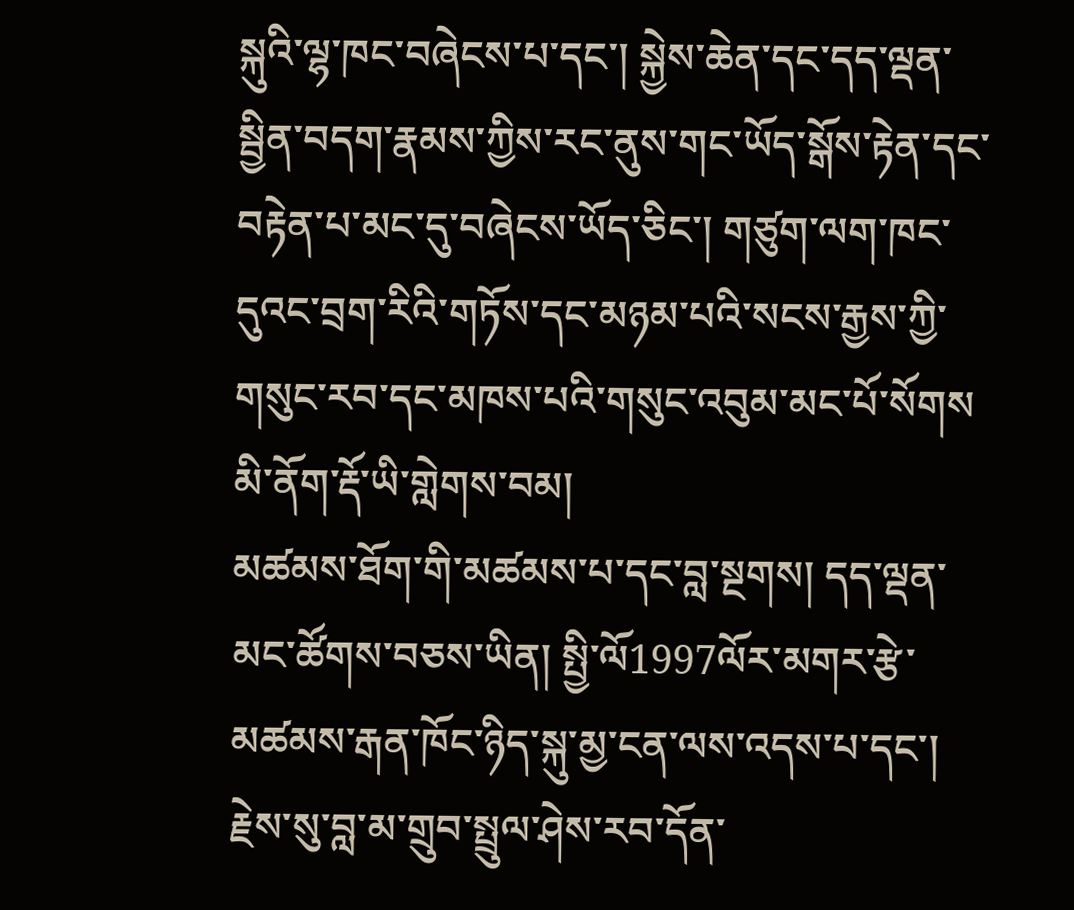སྐུའི་ལྷ་ཁང་བཞེངས་པ་དང་། སྐྱེས་ཆེན་དང་དད་ལྡན་སྦྱིན་བདག་རྣམས་ཀྱིས་རང་ནུས་གང་ཡོད་སྒོས་རྟེན་དང་བརྟེན་པ་མང་དུ་བཞེངས་ཡོད་ཅིང་། གཙུག་ལག་ཁང་དུའང་བྲག་རིའི་གཏོས་དང་མཉམ་པའི་སངས་རྒྱས་ཀྱི་གསུང་རབ་དང་མཁས་པའི་གསུང་འབུམ་མང་པོ་སོགས
མི་ནོག་རྡོ་ཡི་གླེགས་བམ།
མཚམས་ཐོག་གི་མཚམས་པ་དང་བླ་སྔགས། དད་ལྡན་མང་ཚོགས་བཅས་ཡིན། སྤྱི་ལོ1997ལོར་མགར་རྩེ་མཚམས་རྒན་ཁོང་ཉིད་སྐུ་མྱ་ངན་ལས་འདས་པ་དང་། རྗེས་སུ་བླ་མ་གྲུབ་སྤྲུལ་ཤེས་རབ་དོན་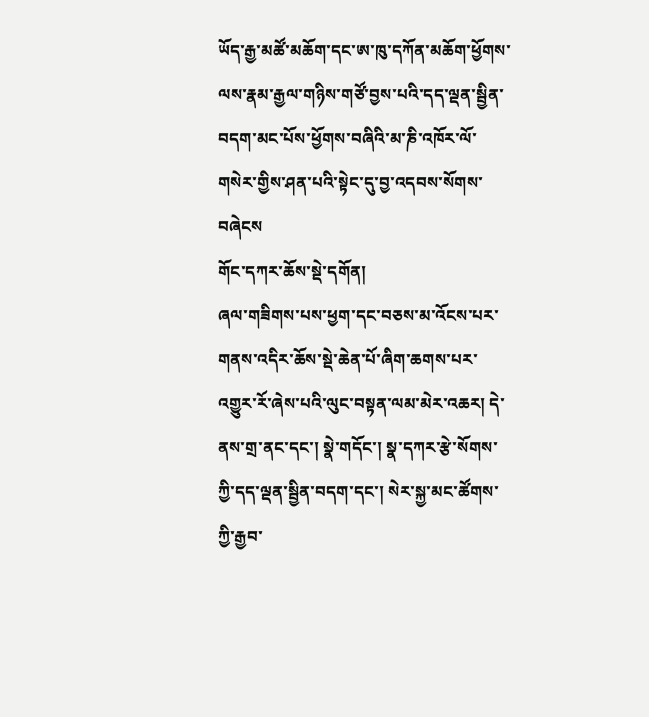ཡོད་རྒྱ་མཚོ་མཆོག་དང་ཨ་ཁུ་དཀོན་མཆོག་ཕྱོགས་ལས་རྣམ་རྒྱལ་གཉིས་གཙོ་བྱས་པའི་དད་ལྡན་སྦྱིན་བདག་མང་པོས་ཕྱོགས་བཞིའི་མ་ཎི་འཁོར་ལོ་གསེར་གྱིས་ཤན་པའི་སྟེང་དུ་བྱ་འདབས་སོགས་བཞེངས
གོང་དཀར་ཆོས་སྡེ་དགོན།
ཞལ་གཟིགས་པས་ཕྱག་དང་བཅས་མ་འོངས་པར་གནས་འདིར་ཆོས་སྡེ་ཆེན་པོ་ཞིག་ཆགས་པར་འགྱུར་རོ་ཞེས་པའི་ལུང་བསྟན་ལམ་མེར་འཆར། དེ་ནས་གྲ་ནང་དང་། སྣེ་གདོང་། སྣ་དཀར་རྩེ་སོགས་ཀྱི་དད་ལྡན་སྦྱིན་བདག་དང་། སེར་སྐྱ་མང་ཚོགས་ཀྱི་རྒྱབ་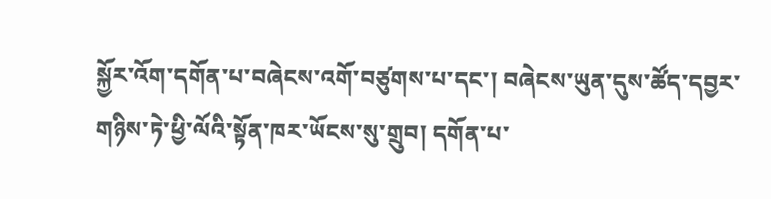སྐྱོར་འོག་དགོན་པ་བཞེངས་འགོ་བཙུགས་པ་དང་། བཞེངས་ཡུན་དུས་ཚོད་དབྱར་གཉིས་ཏེ་ཕྱི་ལོའི་སྟོན་ཁར་ཡོངས་སུ་གྲུབ། དགོན་པ་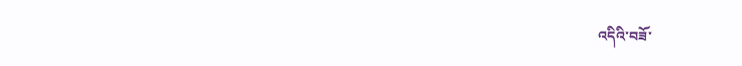འདིའི་བཟོ་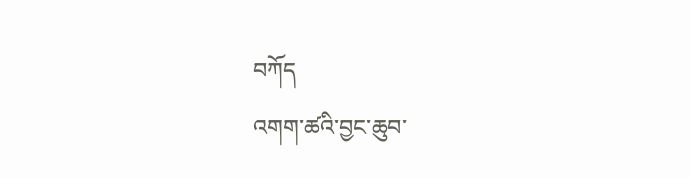བཀོད
འགག་ཚའི་བྱང་ཆུབ་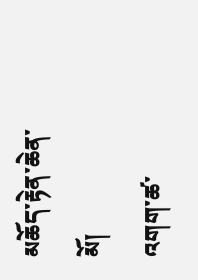མཆོད་རྟེན་ཆེན་མོ།
འགག་ཚ་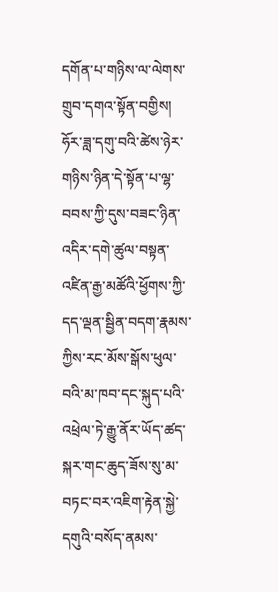དགོན་པ་གཉིས་ལ་ལེགས་གྲུབ་དགའ་སྟོན་བགྱིས། ཧོར་ཟླ་དགུ་བའི་ཚེས་ཉེར་གཉིས་ཉིན་དེ་སྟོན་པ་ལྷ་བབས་ཀྱི་དུས་བཟང་ཉིན་འདིར་དགེ་ཚུལ་བསྟན་འཛིན་རྒྱ་མཚོའི་ཕྱོགས་ཀྱི་དད་ལྡན་སྦྱིན་བདག་རྣམས་ཀྱིས་རང་མོས་སྒོས་ཕུལ་བའི་མ་ཁབ་དང་སྐུད་པའི་འཕྲེལ་ཏེ་རྒྱུ་ནོར་ཡོད་ཚད་སྐར་གང་ཆུད་ཟོས་སུ་མ་བཏང་བར་འཇིག་རྟེན་སྐྱེ་དགུའི་བསོད་ནམས་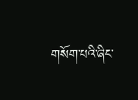གསོག་པའི་ཞིང་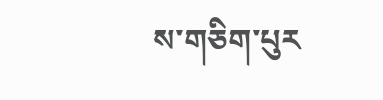ས་གཅིག་པུར